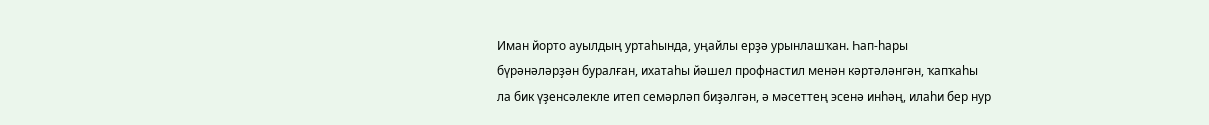Иман йорто ауылдың уртаһында, уңайлы ерҙә урынлашҡан. Һап-һары бүрәнәләрҙән буралған, ихатаһы йәшел профнастил менән кәртәләнгән, ҡапҡаһы ла бик үҙенсәлекле итеп семәрләп биҙәлгән, ә мәсеттең эсенә инһәң, илаһи бер нур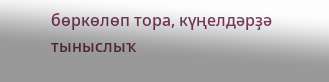бөркөлөп тора, күңелдәрҙә тыныслыҡ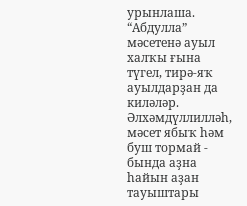урынлаша. “Абдулла” мәсетенә ауыл халҡы ғына түгел, тирә-яҡ ауылдарҙан да киләләр. Әлхәмдүллилләһ, мәсет ябыҡ һәм буш тормай - бында аҙна һайын аҙан тауыштары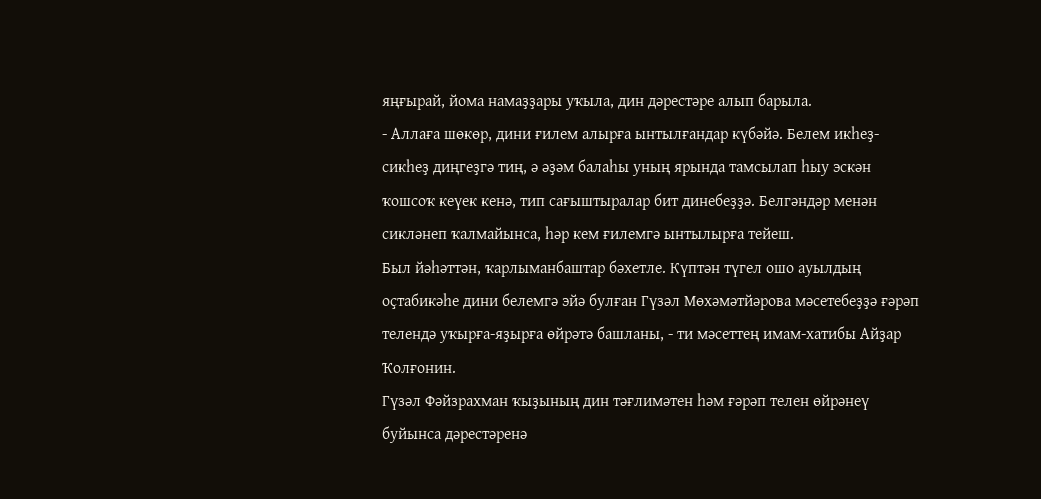яңғырай, йома намаҙҙары уҡыла, дин дәрестәре алып барыла.
- Аллаға шөкөр, дини ғилем алырға ынтылғандар күбәйә. Белем икһеҙ-сикһеҙ диңгеҙгә тиң, ә әҙәм балаһы уның ярында тамсылап һыу эскән ҡошсоҡ кеүек кенә, тип сағыштыралар бит динебеҙҙә. Белгәндәр менән сикләнеп ҡалмайынса, һәр кем ғилемгә ынтылырға тейеш.
Был йәһәттән, ҡарлыманбаштар бәхетле. Күптән түгел ошо ауылдың оҫтабикәһе дини белемгә эйә булған Гүзәл Мөхәмәтйәрова мәсетебеҙҙә ғәрәп телендә уҡырға-яҙырға өйрәтә башланы, - ти мәсеттең имам-хатибы Айҙар Ҡолғонин.
Гүзәл Фәйзрахман ҡыҙының дин тәғлимәтен һәм ғәрәп телен өйрәнеү буйынса дәрестәренә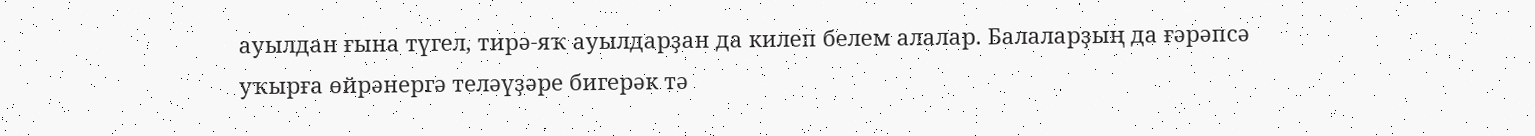ауылдан ғына түгел, тирә-яҡ ауылдарҙан да килеп белем алалар. Балаларҙың да ғәрәпсә уҡырға өйрәнергә теләүҙәре бигерәк тә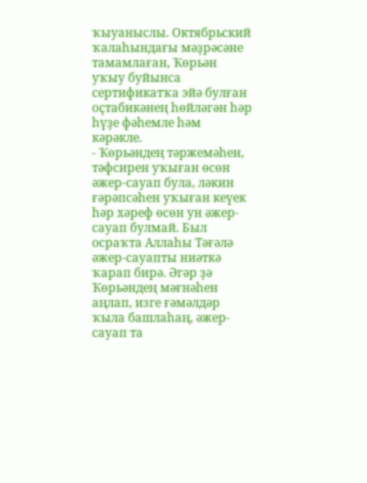ҡыуаныслы. Октябрьский ҡалаһындағы мәҙрәсәне тамамлаған, Ҡөрьән уҡыу буйынса сертификатҡа эйә булған оҫтабикәнең һөйләгән һәр һүҙе фәһемле һәм кәрәкле.
- Ҡөрьәндең тәржемәһен, тәфсирен уҡыған өсөн әжер-сауап була, ләкин ғәрәпсәһен уҡыған кеүек һәр хәреф өсөн ун әжер-сауап булмай. Был осраҡта Аллаһы Тәғәлә әжер-сауапты ниәткә ҡарап бирә. Әгәр ҙә Ҡөрьәндең мәғнәһен аңлап, изге ғәмәлдәр ҡыла башлаһаң, әжер-сауап та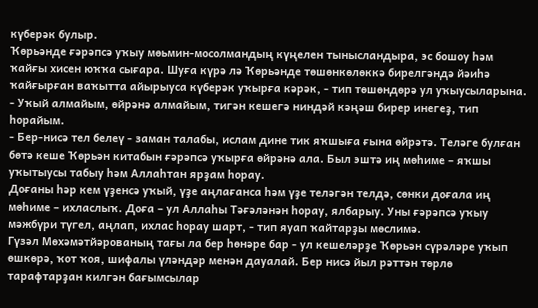күберәк булыр.
Ҡөрьәнде ғәрәпсә уҡыу мөьмин-мосолмандың күңелен тынысландыра, эс бошоу һәм ҡайғы хисен юҡҡа сығара. Шуға күрә лә Ҡөрьәнде төшөнкөлөккә бирелгәндә йәиһә ҡайғырған ваҡытта айырыуса күберәк уҡырға кәрәк, - тип төшөндөрә ул уҡыусыларына.
- Уҡый алмайым, өйрәнә алмайым, тигән кешегә ниндәй кәңәш бирер инегеҙ, тип һорайым.
- Бер-нисә тел белеү - заман талабы, ислам дине тик яҡшыға ғына өйрәтә. Теләге булған бөтә кеше Ҡөрьән китабын ғәрәпсә уҡырға өйрәнә ала. Был эштә иң мөһиме – яҡшы уҡытыусы табыу һәм Аллаһтан ярҙам һорау.
Доғаны һәр кем үҙенсә уҡый, үҙе аңлағанса һәм үҙе теләгән телдә, сөнки доғала иң мөһиме – ихласлыҡ. Доға – ул Аллаһы Тәғәләнән һорау, ялбарыу. Уны ғәрәпсә уҡыу мәжбүри түгел, аңлап, ихлас һорау шарт, - тип яуап ҡайтарҙы мөслимә.
Гүзәл Мөхәмәтйәрованың тағы ла бер һөнәре бар - ул кешеләрҙе Ҡөрьән сүрәләре уҡып өшкөрә, ҡот ҡоя, шифалы үләндәр менән дауалай. Бер нисә йыл рәттән төрлө тарафтарҙан килгән бағымсылар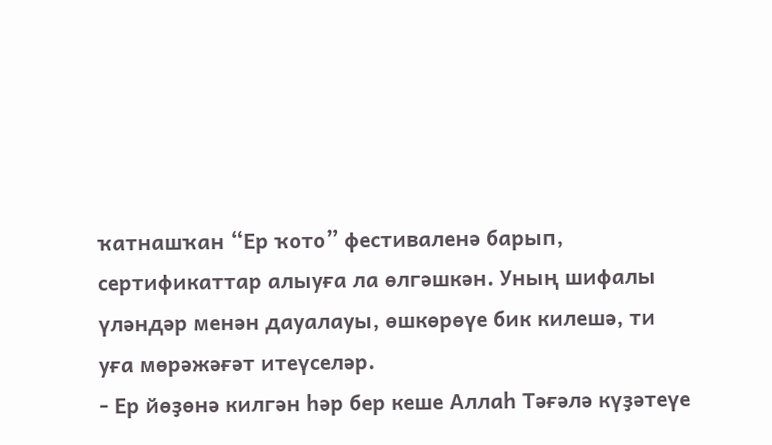ҡатнашҡан “Ер ҡото” фестиваленә барып, сертификаттар алыуға ла өлгәшкән. Уның шифалы үләндәр менән дауалауы, өшкөрөүе бик килешә, ти уға мөрәжәғәт итеүселәр.
- Ер йөҙөнә килгән һәр бер кеше Аллаһ Тәғәлә күҙәтеүе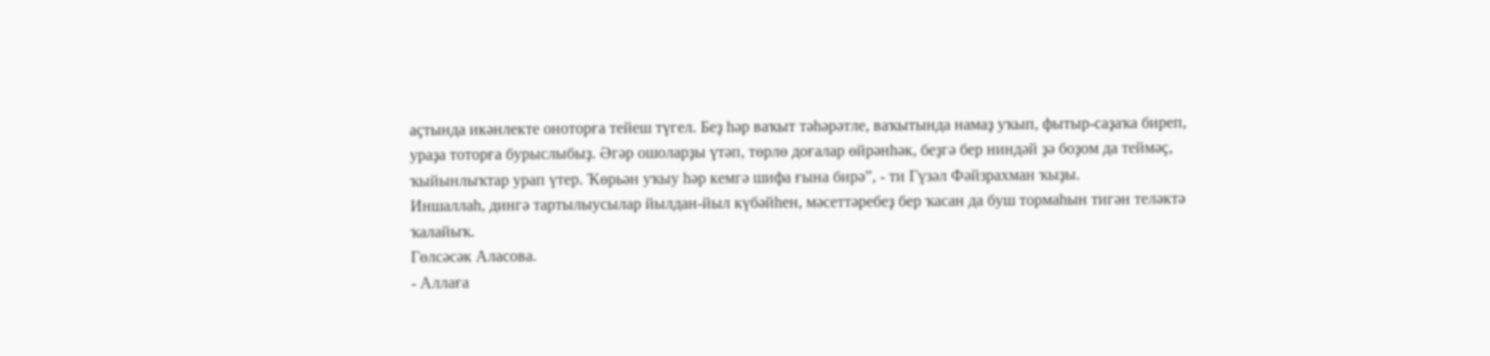аҫтында икәнлекте оноторға тейеш түгел. Беҙ һәр ваҡыт тәһәрәтле, ваҡытында намаҙ уҡып, фытыр-саҙаҡа биреп, ураҙа тоторға бурыслыбыҙ. Әгәр ошоларҙы үтәп, төрлө доғалар өйрәнһәк, беҙгә бер ниндәй ҙә боҙом да теймәҫ, ҡыйынлыҡтар урап үтер. Ҡөрьән уҡыу һәр кемгә шифа ғына бирә”, - ти Гүзәл Фәйзрахман ҡыҙы.
Иншаллаһ, дингә тартылыусылар йылдан-йыл күбәйһен, мәсеттәребеҙ бер ҡасан да буш тормаһын тигән теләктә ҡалайыҡ.
Гөлсәсәк Аласова.
- Аллаға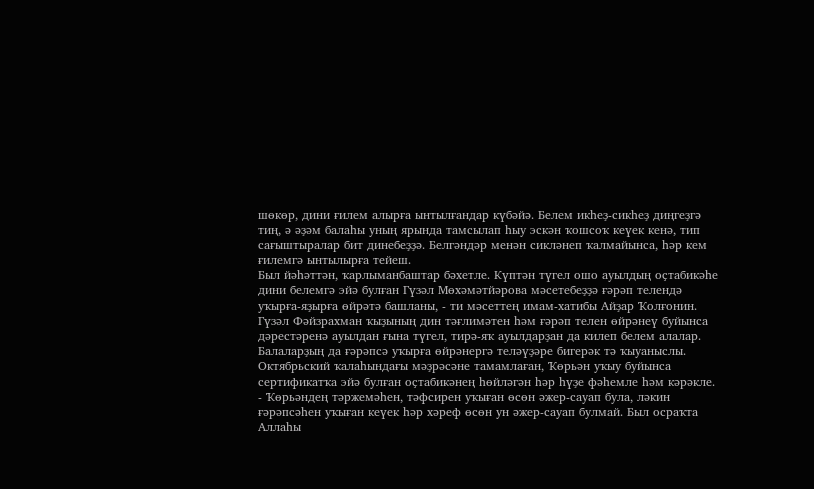шөкөр, дини ғилем алырға ынтылғандар күбәйә. Белем икһеҙ-сикһеҙ диңгеҙгә тиң, ә әҙәм балаһы уның ярында тамсылап һыу эскән ҡошсоҡ кеүек кенә, тип сағыштыралар бит динебеҙҙә. Белгәндәр менән сикләнеп ҡалмайынса, һәр кем ғилемгә ынтылырға тейеш.
Был йәһәттән, ҡарлыманбаштар бәхетле. Күптән түгел ошо ауылдың оҫтабикәһе дини белемгә эйә булған Гүзәл Мөхәмәтйәрова мәсетебеҙҙә ғәрәп телендә уҡырға-яҙырға өйрәтә башланы, - ти мәсеттең имам-хатибы Айҙар Ҡолғонин.
Гүзәл Фәйзрахман ҡыҙының дин тәғлимәтен һәм ғәрәп телен өйрәнеү буйынса дәрестәренә ауылдан ғына түгел, тирә-яҡ ауылдарҙан да килеп белем алалар. Балаларҙың да ғәрәпсә уҡырға өйрәнергә теләүҙәре бигерәк тә ҡыуаныслы. Октябрьский ҡалаһындағы мәҙрәсәне тамамлаған, Ҡөрьән уҡыу буйынса сертификатҡа эйә булған оҫтабикәнең һөйләгән һәр һүҙе фәһемле һәм кәрәкле.
- Ҡөрьәндең тәржемәһен, тәфсирен уҡыған өсөн әжер-сауап була, ләкин ғәрәпсәһен уҡыған кеүек һәр хәреф өсөн ун әжер-сауап булмай. Был осраҡта Аллаһы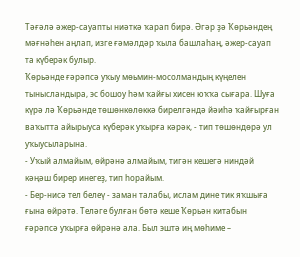Тәғәлә әжер-сауапты ниәткә ҡарап бирә. Әгәр ҙә Ҡөрьәндең мәғнәһен аңлап, изге ғәмәлдәр ҡыла башлаһаң, әжер-сауап та күберәк булыр.
Ҡөрьәнде ғәрәпсә уҡыу мөьмин-мосолмандың күңелен тынысландыра, эс бошоу һәм ҡайғы хисен юҡҡа сығара. Шуға күрә лә Ҡөрьәнде төшөнкөлөккә бирелгәндә йәиһә ҡайғырған ваҡытта айырыуса күберәк уҡырға кәрәк, - тип төшөндөрә ул уҡыусыларына.
- Уҡый алмайым, өйрәнә алмайым, тигән кешегә ниндәй кәңәш бирер инегеҙ, тип һорайым.
- Бер-нисә тел белеү - заман талабы, ислам дине тик яҡшыға ғына өйрәтә. Теләге булған бөтә кеше Ҡөрьән китабын ғәрәпсә уҡырға өйрәнә ала. Был эштә иң мөһиме –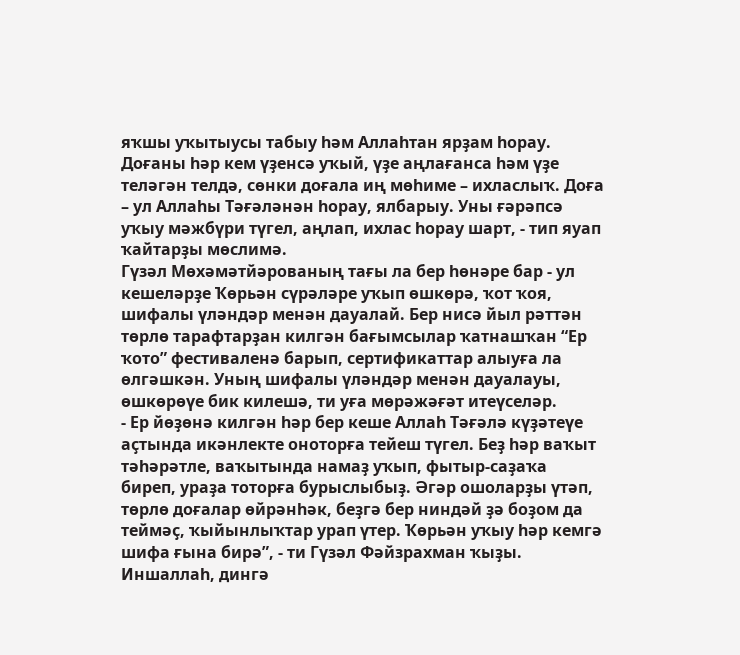яҡшы уҡытыусы табыу һәм Аллаһтан ярҙам һорау.
Доғаны һәр кем үҙенсә уҡый, үҙе аңлағанса һәм үҙе теләгән телдә, сөнки доғала иң мөһиме – ихласлыҡ. Доға – ул Аллаһы Тәғәләнән һорау, ялбарыу. Уны ғәрәпсә уҡыу мәжбүри түгел, аңлап, ихлас һорау шарт, - тип яуап ҡайтарҙы мөслимә.
Гүзәл Мөхәмәтйәрованың тағы ла бер һөнәре бар - ул кешеләрҙе Ҡөрьән сүрәләре уҡып өшкөрә, ҡот ҡоя, шифалы үләндәр менән дауалай. Бер нисә йыл рәттән төрлө тарафтарҙан килгән бағымсылар ҡатнашҡан “Ер ҡото” фестиваленә барып, сертификаттар алыуға ла өлгәшкән. Уның шифалы үләндәр менән дауалауы, өшкөрөүе бик килешә, ти уға мөрәжәғәт итеүселәр.
- Ер йөҙөнә килгән һәр бер кеше Аллаһ Тәғәлә күҙәтеүе аҫтында икәнлекте оноторға тейеш түгел. Беҙ һәр ваҡыт тәһәрәтле, ваҡытында намаҙ уҡып, фытыр-саҙаҡа биреп, ураҙа тоторға бурыслыбыҙ. Әгәр ошоларҙы үтәп, төрлө доғалар өйрәнһәк, беҙгә бер ниндәй ҙә боҙом да теймәҫ, ҡыйынлыҡтар урап үтер. Ҡөрьән уҡыу һәр кемгә шифа ғына бирә”, - ти Гүзәл Фәйзрахман ҡыҙы.
Иншаллаһ, дингә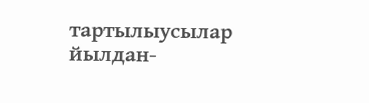тартылыусылар йылдан-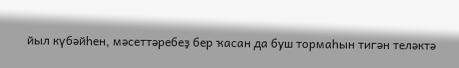йыл күбәйһен, мәсеттәребеҙ бер ҡасан да буш тормаһын тигән теләктә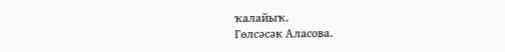ҡалайыҡ.
Гөлсәсәк Аласова.